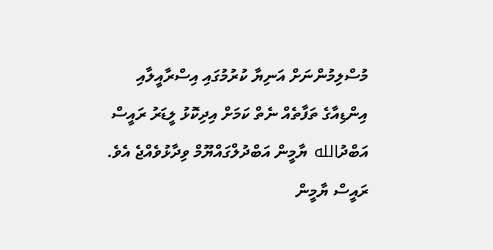މުސްލިމުންނަށް އަނިޔާ ކުރުމުގައި އިސްރާއީލާއި އިންޑިއާގެ ތަފާތެއް ނެތް ކަމަށް އިދިކޮޅު ލީޑަރު ރައީސް އަބްދުالله ޔާމީން އަބްދުލްގައްޔޫމް ވިދާޅުވެއްޖެ އެވެ.
ރައީސް ޔާމީން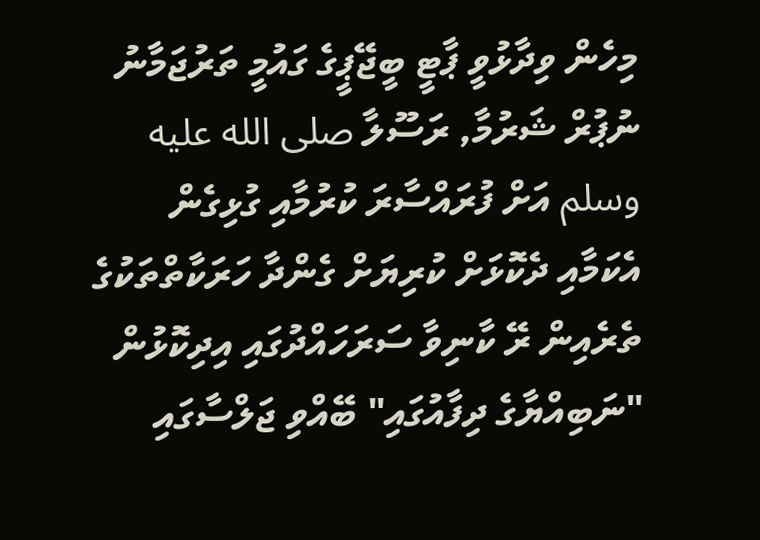މިހެން ވިދާޅުވީ ޕާޓީ ބީޖޭޕީގެ ގައުމީ ތަރުޖަމާނު ނުޕުރް ޝަރުމާ, ރަސޫލާ صلى الله عليه وسلم އަށް ފުރައްސާރަ ކުރުމާއި ގުޅިގެން އެކަމާއި ދެކޮޅަށް ކުރިޔަށް ގެންދާ ހަރަކާތްތަކުގެ ތެރެއިން ރޭ ކާނިވާ ސަރަހައްދުގައި އިދިކޮޅުން "ނަބިއްޔާގެ ދިފާއުގައި" ބޭއްވި ޖަލްސާގައި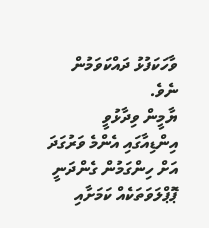ވާހަކަފުޅު ދައްކަވަމުން ނެވެ.
ޔާމީން ވިދާޅުވީ އިންޑިއާގައި އެންމެ ވަރުގަދަ އަށް ހިންގަމުން ގެންދަނީ ޕޮޕްލަވަތަކެއް ކަމަށާއި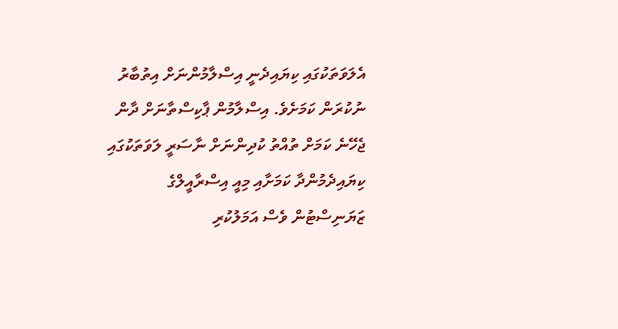އެލަވަތަކުގައި ކިޔައިދެނީ އިސްލާމުންނަށް އިތުބާރު ނުކުރަން ކަމަށެވެ. އިސްލާމުން ޕާކިސްތާނަށް ދާން ޖެހޭނެ ކަމަށް ތުއްތު ކުދިންނަށް ނާސަރީ ލަވަތަކުގައި ކިޔައިދެމުންދާ ކަމަށާއި މިއީ އިސްރާއީލްގެ ޒަޔަނިސްޓުން ވެސް އަމަލުކުރި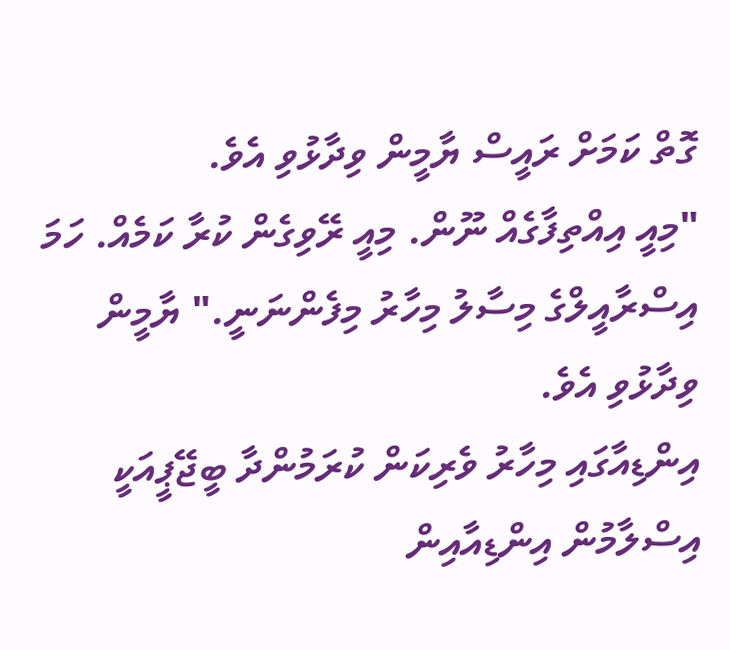ގޮތް ކަމަށް ރައީސް ޔާމީން ވިދާޅުވި އެވެ.
"މިއީ އިއްތިފާގެއް ނޫން. މިއީ ރޭވިގެން ކުރާ ކަމެއް. ހަމަ އިސްރާއީލްގެ މިސާލު މިހާރު މިފެންނަނީ." ޔާމީން ވިދާޅުވި އެވެ.
އިންޑިއާގައި މިހާރު ވެރިކަން ކުރަމުންދާ ބީޖޭޕީއަކީ އިސްލާމުން އިންޑިއާއިން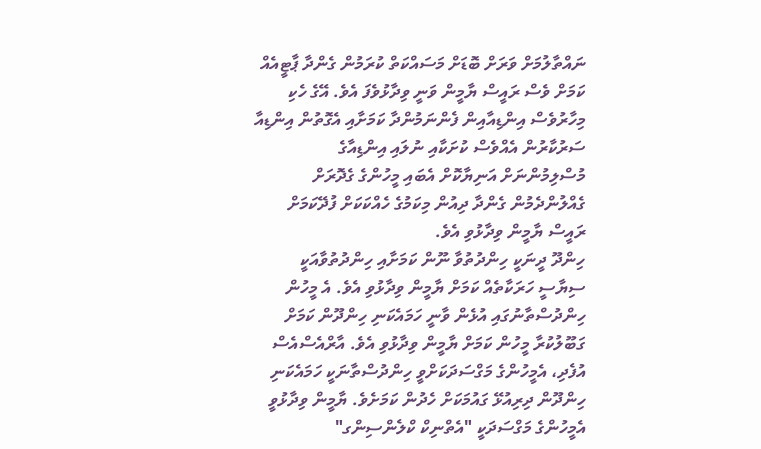ނައްތާލުމަށް ވަރަށް ބޮޑަށް މަސައްކަތް ކުރަމުން ގެންދާ ޕާޓީއެއް ކަމަށް ވެސް ރައީސް ޔާމީން ވަނީ ވިދާޅުވެފަ އެވެ. އޭގެ ހެކި މިހާރުވެސް އިންޑިއާއިން ފެންނަމުންދާ ކަމަށާއި އެގޮތުން އިންޑިއާ ސަރުކާރުން އެއްވެސް ކުށަކާއި ނުލައި އިންޑިއާގެ މުސްލިމުންނަށް އަނިޔާކޮށް އެބައި މީހުންގެ ގެދޮރަށް ގެއްލުންދެމުން ގެންދާ ދިއުން މިކަމުގެ ހެއްކަކަށް ފުދޭކަމަށް ރައީސް ޔާމީން ވިދާޅުވި އެވެ.
ހިންދޫ ދީނަކީ ހިންދުތުވާ ނޫން ކަމަށާއި ހިންދުތުވާއަކީ ސިޔާސީ ހަރަކާތެއް ކަމަށް ޔާމީން ވިދާޅުވި އެވެ. އެ މީހުން ހިންދުސްތާނުގައި އުޅެން ވާނީ ހަމައެކަނި ހިންދޫން ކަމަށް ގަބޫލުކުރާ މީހުން ކަމަށް ޔާމީން ވިދާޅުވި އެވެ. އާރްއެސްއެސް އުފެދި، އެމީހުންގެ މަގްސަދަކަށްވީ ހިންދުސްތާނަކީ ހަމައެކަނި ހިންދޫން ދިރިއުޅޭ ގައުމަކަށް ހެދުން ކަމަށެވެ. ޔާމީން ވިދާޅުވީ އެމީހުންގެ މަގްސަދަކީ "އެތްނިކް ކްލެންސިންގ"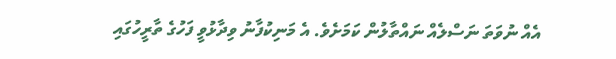އެއް ނުވަތަ ނަސްލެއް ނައްތާލުން ކަމަށެވެ. އެ މަނިކުފާނު ވިދާޅުވީ ފަހުގެ ތާރީހުގައި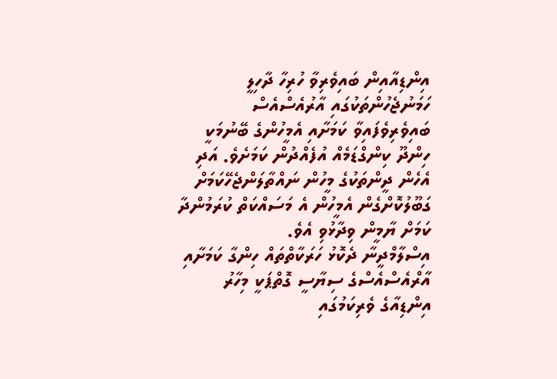އިންޑިއާއިން ބައިވެރިވާ ހުރިހާ ދާހިލީ ހަމަނުޖެހުންތަކުގައި އާރުއެސްއެސް ބައިވެރިވެފައިވާ ކަމަށާއި އެމީހުންގެ ބޭނުމަކީ ހިންދޫ ކިންގްޑަމެއް އުފެއްދުން ކަމަށެވެ. އަދި އެހެން ދީންތަކުގެ މީހުން ނައްތާލަންޖެހޭކަމަށް ގަބޫލުކޮށްގެން އެމީހުން އެ މަސައްކަތް ކުރަމުންދާ ކަމަށް ޔާމީން ވިދާޅުވި އެވެ.
އިސްލާމްދީނާ ދެކޮޅު ހަރަކާތްތައް ހިންގާ ކަމަށާއި އާރްއެސްއެސްގެ ސިޔާސީ ގޮތްޕަކީ މިހާރު އިންޑިއާގެ ވެރިކަމުގައި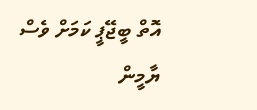އޮތް ބީޖޭޕީ ކަމަށް ވެސް ޔާމީން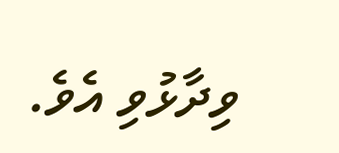ވިދާޅުވި އެވެ.